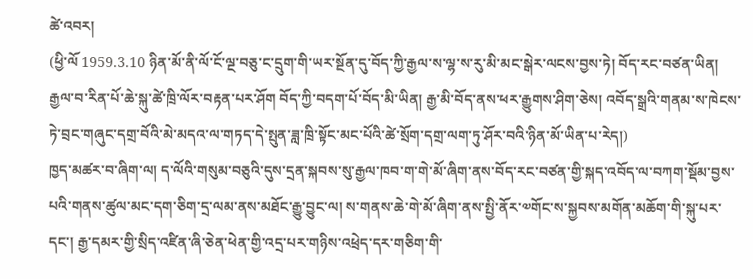ཚེ་འབར།
(ཕྱི་ལོ 1959.3.10 ཉིན་མོ་ནི་ལོ་ངོ་ལྔ་བཅུ་ང་དྲུག་གི་ཡར་སྔོན་དུ་བོད་ཀྱི་རྒྱལ་ས་ལྷ་ས་རུ་མི་མང་སྒེར་ལངས་བྱས་ཏེ། བོད་རང་བཙན་ཡིན། རྒྱལ་བ་རིན་པོ་ཆེ་སྐུ་ཚེ་ཁྲི་ལོར་བརྟན་པར་ཤོག བོད་ཀྱི་བདག་པོ་བོད་མི་ཡིན། རྒྱ་མི་བོད་ནས་ཕར་རྒྱུགས་ཤིག་ཅེས། འབོད་སྒྲའི་གནམ་ས་ཁེངས་ཏེ་བྲང་གཞུང་དགྲ་བོའི་མེ་མདའ་ལ་གཏད་དེ་སྤུན་ཟླ་ཁྲི་སྟོང་མང་པོའི་ཚེ་སྲོག་དགྲ་ལག་ཏུ་ཤོར་བའི་ཉིན་མོ་ཡིན་པ་རེད།)
ཁྱད་མཚར་བ་ཞིག་ལ། ད་ལོའི་གསུམ་བཅུའི་དུས་དྲན་སྐབས་སུ་རྒྱལ་ཁབ་ག་གེ་མོ་ཞིག་ནས་བོད་རང་བཙན་གྱི་སྐད་འབོད་ལ་བཀག་སྡོམ་བྱས་པའི་གནས་ཚུལ་མང་དག་ཅིག་དྲ་ལམ་ནས་མཐོང་རྒྱུ་བྱུང་ལ། ས་གནས་ཆེ་གེ་མོ་ཞིག་ནས་སྤྱི་ནོར་༧གོང་ས་སྐྱབས་མགོན་མཆོག་གི་སྐུ་པར་དང་། རྒྱ་དམར་གྱི་སྲིད་འཛིན་ཞི་ཅེན་ཕེན་གྱི་འདྲ་པར་གཉིས་འཕྲེད་དར་གཅིག་གི་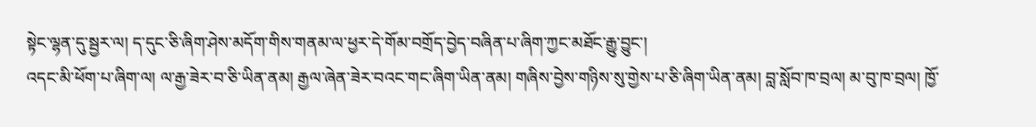སྟེང་ལྷན་དུ་སྦྱར་ལ། ད་དུང་ཅི་ཞིག་ཤེས་མདོག་གིས་གནམ་ལ་ཕྱར་དེ་གོམ་བགྲོད་བྱེད་བཞིན་པ་ཞིག་ཀྱང་མཐོང་རྒྱུ་བྱུང་།
འདང་མི་ཕོག་པ་ཞིག་ལ། ལ་རྒྱ་ཟེར་བ་ཅི་ཡིན་ནམ། རྒྱལ་ཞེན་ཟེར་བའང་གང་ཞིག་ཡིན་ནམ། གཞིས་བྱེས་གཉིས་སུ་གྱེས་པ་ཅི་ཞིག་ཡིན་ནམ། བླ་སློབ་ཁ་བྲལ། མ་བུ་ཁ་བྲལ། ཁྱོ་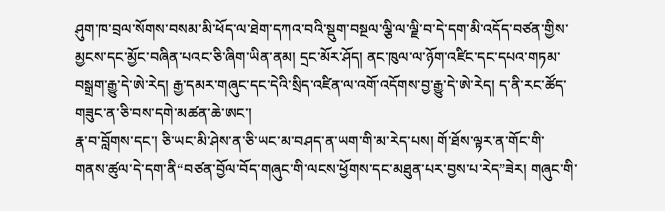ཤུག་ཁ་བྲལ་སོགས་བསམ་མི་ཕོད་ལ་ཐེག་དཀའ་བའི་སྡུག་བསྔལ་ལྕི་ལ་ལྗི་བ་དེ་དག་མི་འདོད་བཙན་གྱིས་མྱངས་དང་མྱོང་བཞིན་པའང་ཅི་ཞིག་ཡིན་ནམ། དྲང་མོར་ཤོད། ནང་ཁུལ་ལ་ཉོག་འཛིང་དང་དཔའ་གཏམ་བསྒྲག་རྒྱུ་དེ་ཨེ་རེད། རྒྱ་དམར་གཞུང་དང་དེའི་སྲིད་འཛིན་ལ་འགོ་འདོགས་བྱ་རྒྱུ་དེ་ཨེ་རེད། ད་ནི་རང་ཚོད་གཟུང་ན་ཅི་བས་དགེ་མཚན་ཆེ་ཨང་།
རྣ་བ་བློགས་དང་། ཅི་ཡང་མི་ཤེས་ན་ཅི་ཡང་མ་བཤད་ན་ཡག་གི་མ་རེད་པས། གོ་ཐོས་ལྟར་ན་གོང་གི་གནས་ཚུལ་དེ་དག་ནི“བཙན་བྱོལ་བོད་གཞུང་གི་ལངས་ཕྱོགས་དང་མཐུན་པར་བྱས་པ་རེད”ཟེར། གཞུང་གི་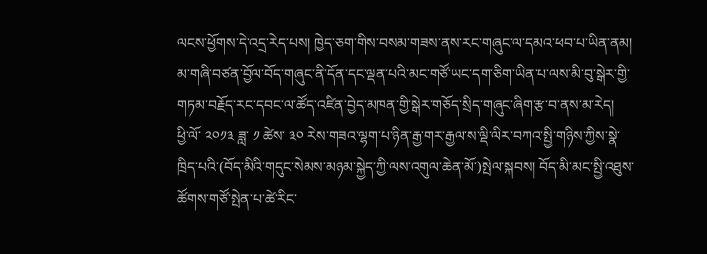ལངས་ཕྱོགས་དེ་འདྲ་རེད་པས། ཁྱེད་ཅག་གིས་བསམ་གཟས་ནས་རང་གཞུང་ལ་དམའ་ཕབ་པ་ཡིན་ནམ། མ་གཞི་བཙན་བྱོལ་བོད་གཞུང་ནི་དོན་དང་ལྡན་པའི་མང་གཙོ་ཡང་དག་ཅིག་ཡིན་པ་ལས་མི་བུ་སྒེར་གྱི་གཏམ་བརྗོད་རང་དབང་ལ་ཚོད་འཛིན་བྱེད་མཁན་གྱི་སྒེར་གཅོད་སྲིད་གཞུང་ཞིག་རྩ་བ་ནས་མ་རེད།
ཕྱི་ལོ་ ༢༠༡༣ ཟླ་ ༡ ཚེས་ ༣༠ རེས་གཟའ་ལྷག་པ་ཉིན་རྒྱ་གར་རྒྱལ་ས་ལྡི་ལིར་བཀའ་སྤྱི་གཉིས་ཀྱིས་སྣེ་ཁྲིད་པའི་(བོད་མིའི་གདུང་སེམས་མཉམ་སྐྱེད་ཀྱི་ལས་འགུལ་ཆེན་མོ་)སྤེལ་སྐབས། བོད་མི་མང་སྤྱི་འཐུས་ཚོགས་གཙོ་སྤེན་པ་ཚེ་རིང་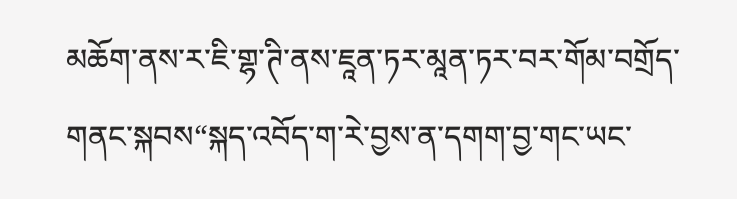མཆོག་ནས་ར་ཇི་གྷ་ཊི་ནས་ཇཱན་ཏར་མཱན་ཏར་བར་གོམ་བགྲོད་གནང་སྐབས“སྐད་འབོད་ག་རེ་བྱས་ན་དགག་བྱ་གང་ཡང་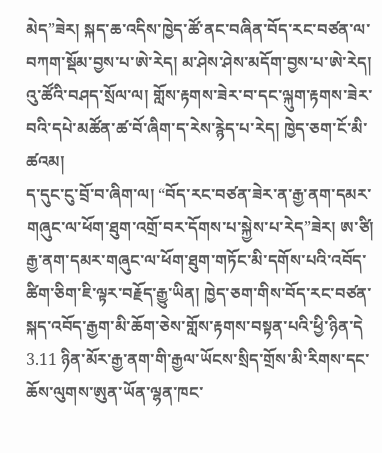མེད”ཟེར། སྐད་ཆ་འདིས་ཁྱེད་ཚོ་ནང་བཞིན་བོད་རང་བཙན་ལ་བཀག་སྡོམ་བྱས་པ་ཨེ་རེད། མ་ཤེས་ཤེས་མདོག་བྱས་པ་ཨེ་རེད། འུ་ཚོའི་བཤད་སྲོལ་ལ། གློས་རྟགས་ཟེར་བ་དང་ལྐུག་རྟགས་ཟེར་བའི་དཔེ་མཚོན་ཚ་བོ་ཞིག་ད་རེས་རྙེད་པ་རེད། ཁྱེད་ཅག་ངོ་མི་ཚའམ།
ད་དུང་ངུ་བྲོ་བ་ཞིག་ལ། “བོད་རང་བཙན་ཟེར་ན་རྒྱ་ནག་དམར་གཞུང་ལ་ཕོག་ཐུག་འགྲོ་བར་དོགས་པ་སྐྱེས་པ་རེད”ཟེར། ཨ་ཙི། རྒྱ་ནག་དམར་གཞུང་ལ་ཕོག་ཐུག་གཏོང་མི་དགོས་པའི་འབོད་ཚིག་ཅིག་ཇི་ལྟར་བརྗོད་རྒྱུ་ཡིན། ཁྱེད་ཅག་གིས་བོད་རང་བཙན་སྐད་འབོད་རྒྱག་མི་ཆོག་ཅེས་གློས་རྟགས་བསྟན་པའི་ཕྱི་ཉིན་དེ 3.11 ཉིན་མོར་རྒྱ་ནག་གི་རྒྱལ་ཡོངས་སྲིད་གྲོས་མི་རིགས་དང་ཆོས་ལུགས་ཨུན་ཡོན་ལྷན་ཁང་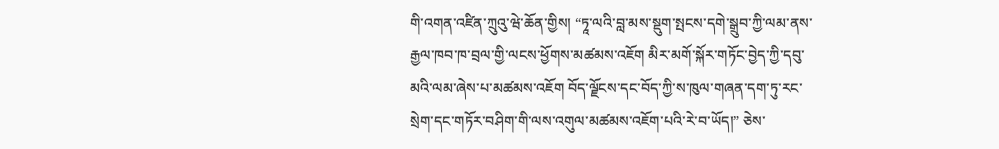གི་འགན་འཛིན་ཀྲུའུ་ཝེ་ཆོན་གྱིས། “ཏཱ་ལའི་བླ་མས་སྡུག་སྤངས་དགེ་སྒྲུབ་ཀྱི་ལམ་ནས་རྒྱལ་ཁབ་ཁ་བྲལ་གྱི་ལངས་ཕྱོགས་མཚམས་འཇོག མིར་མགོ་སྐོར་གཏོང་བྱེད་ཀྱི་དབུ་མའི་ལམ་ཞེས་པ་མཚམས་འཇོག བོད་ལྗོངས་དང་བོད་ཀྱི་ས་ཁུལ་གཞན་དག་ཏུ་རང་སྲེག་དང་གཏོར་བཤིག་གི་ལས་འགུལ་མཚམས་འཇོག་པའི་རེ་བ་ཡོད།” ཅེས་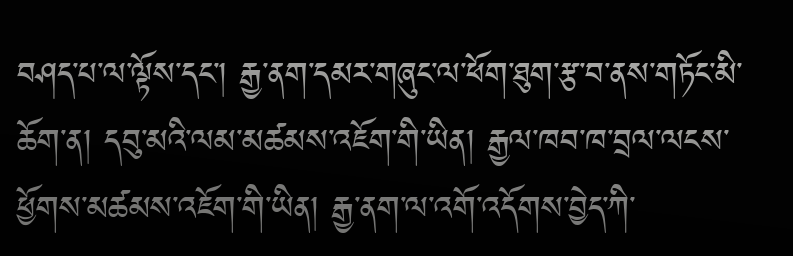བཤད་པ་ལ་ལྟོས་དང་། རྒྱ་ནག་དམར་གཞུང་ལ་ཕོག་ཐུག་རྩ་བ་ནས་གཏོང་མི་ཆོག་ན། དབུ་མའི་ལམ་མཚམས་འཇོག་གི་ཡིན། རྒྱལ་ཁབ་ཁ་བྲལ་ལངས་ཕྱོགས་མཚམས་འཇོག་གི་ཡིན། རྒྱ་ནག་ལ་འགོ་འདོགས་བྱེད་ཀི་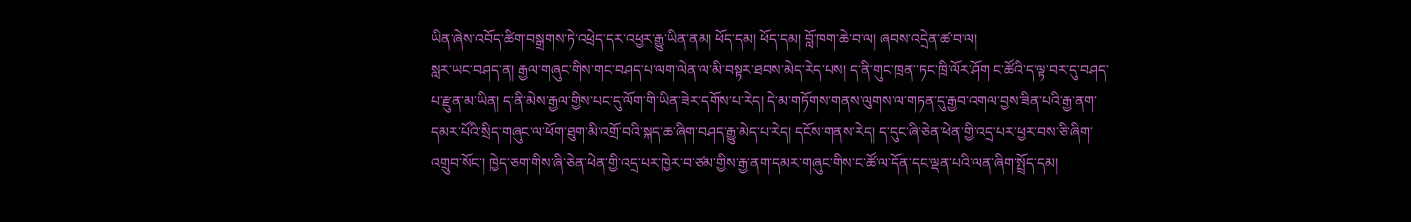ཡིན་ཞེས་འབོད་ཚིག་བསྒྲགས་ཏེ་འཕྲེད་དར་འཕྱར་རྒྱུ་ཡིན་ནམ། ཕོད་དམ། ཕོད་དམ། བློ་ཁག་ཆེ་བ་ལ། ཞབས་འདྲེན་ཚ་བ་ལ།
སླར་ཡང་བཤད་ན། རྒྱལ་གཞུང་གིས་གང་བཤད་པ་ལག་ལེན་ལ་མི་བསྟར་ཐབས་མེད་རེད་པས། ད་ནི་གུང་ཁྲན་་ཏང་ཁྲི་ལོར་ཤོག ང་ཚོའི་ད་ལྟ་བར་དུ་བཤད་པ་རྫུན་མ་ཡིན། ད་ནི་མེས་རྒྱལ་གྱིས་པང་དུ་ལོག་གི་ཡིན་ཟེར་དགོས་པ་རེད། དེ་མ་གཏོགས་གནས་ལུགས་ལ་གཏན་དུ་རྒྱབ་འགལ་བྱས་ཟིན་པའི་རྒྱ་ནག་དམར་པོའི་སྲིད་གཞུང་ལ་ཕོག་ཐུག་མི་འགྲོ་བའི་སྐད་ཆ་ཞིག་བཤད་རྒྱུ་མེད་པ་རེད། དངོས་གནས་རེད། ད་དུང་ཞི་ཅེན་ཕེན་གྱི་འདྲ་པར་ཕྱར་བས་ཅི་ཞིག་འགྲུབ་སོང་། ཁྱེད་ཅག་གིས་ཞི་ཅེན་ཕེན་གྱི་འདྲ་པར་ཁྱེར་བ་ཙམ་གྱིས་རྒྱ་ནག་དམར་གཞུང་གིས་ང་ཚོ་ལ་དོན་དང་ལྡན་པའི་ལན་ཞིག་སྤྲོད་དམ།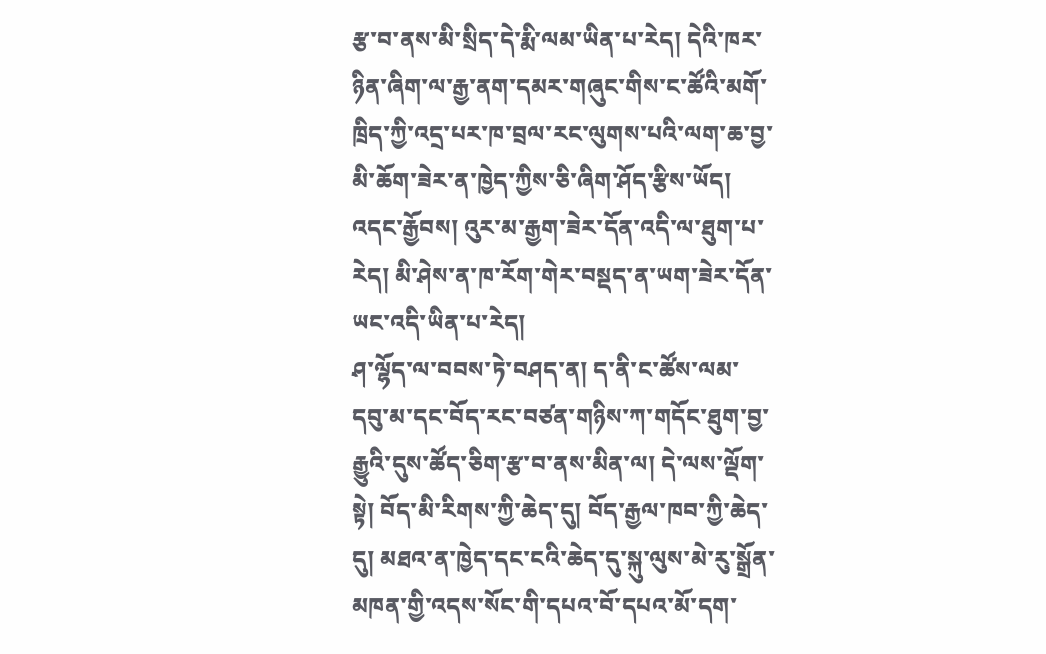རྩ་བ་ནས་མི་སྲིད་དེ་རྨི་ལམ་ཡིན་པ་རེད། དེའི་ཁར་ཉིན་ཞིག་ལ་རྒྱ་ནག་དམར་གཞུང་གིས་ང་ཚོའི་མགོ་ཁྲིད་ཀྱི་འདྲ་པར་ཁ་བྲལ་རང་ལུགས་པའི་ལག་ཆ་བྱ་མི་ཆོག་ཟེར་ན་ཁྱེད་ཀྱིས་ཅི་ཞིག་ཤོད་རྩིས་ཡོད། འདང་རྒྱོབས། འུར་མ་རྒྱག་ཟེར་དོན་འདི་ལ་ཐུག་པ་རེད། མི་ཤེས་ན་ཁ་རོག་གེར་བསྡད་ན་ཡག་ཟེར་དོན་ཡང་འདི་ཡིན་པ་རེད།
ཤ་ལྷོད་ལ་བབས་ཏེ་བཤད་ན། ད་ནི་ང་ཚོས་ལམ་དབུ་མ་དང་བོད་རང་བཙན་གཉིས་ཀ་གདོང་ཐུག་བྱ་རྒྱུའི་དུས་ཚོད་ཅིག་རྩ་བ་ནས་མིན་ལ། དེ་ལས་ལྡོག་སྟེ། བོད་མི་རིགས་ཀྱི་ཆེད་དུ། བོད་རྒྱལ་ཁབ་ཀྱི་ཆེད་དུ། མཐའ་ན་ཁྱེད་དང་ངའི་ཆེད་དུ་སྐུ་ལུས་མེ་རུ་སྒྲོན་མཁན་གྱི་འདས་སོང་གི་དཔའ་བོ་དཔའ་མོ་དག་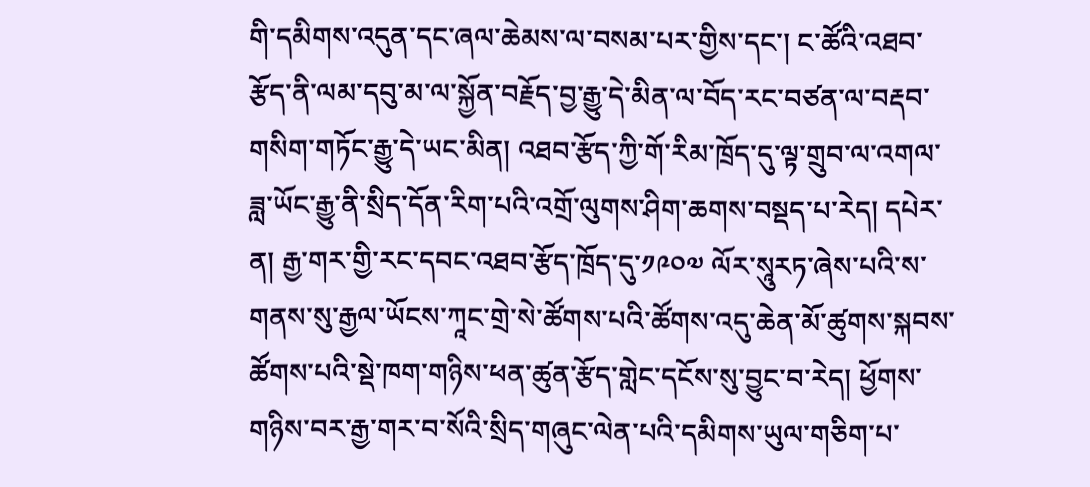གི་དམིགས་འདུན་དང་ཞལ་ཆེམས་ལ་བསམ་པར་གྱིས་དང་། ང་ཚོའི་འཐབ་རྩོད་ནི་ལམ་དབུ་མ་ལ་སྐྱོན་བརྗོད་བྱ་རྒྱུ་དེ་མིན་ལ་བོད་རང་བཙན་ལ་བརྡབ་གསིག་གཏོང་རྒྱུ་དེ་ཡང་མིན། འཐབ་རྩོད་ཀྱི་གོ་རིམ་ཁྲོད་དུ་ལྟ་གྲུབ་ལ་འགལ་ཟླ་ཡོང་རྒྱུ་ནི་སྲིད་དོན་རིག་པའི་འགྲོ་ལུགས་ཤིག་ཆགས་བསྡད་པ་རེད། དཔེར་ན། རྒྱ་གར་གྱི་རང་དབང་འཐབ་རྩོད་ཁྲོད་དུ་༡༩༠༧ ལོར་སཱུརཏ་ཞེས་པའི་ས་གནས་སུ་རྒྱལ་ཡོངས་ཀཱང་གྲེ་སེ་ཚོགས་པའི་ཚོགས་འདུ་ཆེན་མོ་ཚུགས་སྐབས་ཚོགས་པའི་སྡེ་ཁག་གཉིས་ཕན་ཚུན་རྩོད་གླེང་དངོས་སུ་བྱུང་བ་རེད། ཕྱོགས་གཉིས་བར་རྒྱ་གར་བ་སོའི་སྲིད་གཞུང་ལེན་པའི་དམིགས་ཡུལ་གཅིག་པ་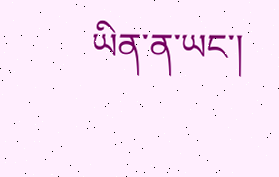ཡིན་ན་ཡང་།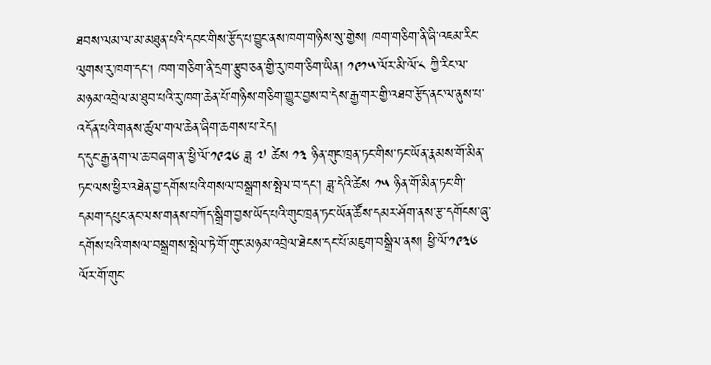ཐབས་ལམ་ལ་མ་མཐུན་པའི་དབང་གིས་རྩོད་པ་བྱུང་ནས་ཁག་གཉིས་སུ་གྱེས། ཁག་གཅིག་ནི་ཞི་འཇམ་རིང་ལུགས་རུ་ཁག་དང། ཁག་གཅིག་ནི་དྲག་རྩུབ་ཅན་གྱི་རུ་ཁག་ཅིག་ཡིན། ༡༩༡༥་ལོར་མི་ལོ་༨ ཀྱི་རིང་ལ་མཉམ་འབྲེལ་མ་ཐུབ་པའི་རུ་ཁག་ཆེན་པོ་གཉིས་གཅིག་གྱུར་བྱས་བ་དེས་རྒྱ་གར་གྱི་འཐབ་རྩོད་ནང་ལ་ནུས་པ་འདོན་པའི་གནས་ཚུལ་གལ་ཆེན་ཞིག་ཆགས་པ་རེད།
ད་དུང་རྒྱ་ནག་ལ་ཆ་བཞག་ན་་ཕྱི་ལོ་༡༩༢༦ ཟླ ༧ ཚེས ༡༣ ཉིན་གུང་ཁྲན་ཏང་གིས་ཏང་ཡོན་རྣམས་གོ་མིན་ཏང་ལས་ཕྱིར་འཐེན་བྱ་དགོས་པའི་གསལ་བསྒྲགས་སྤེལ་བ་དང་། ཟླ་དེའི་ཚེས ༡༥ ཉིན་གོ་མིན་ཏང་གི་དམག་དཔུང་ནང་ལས་གནས་བཀོད་སྒྲིག་བྱས་ཡོད་པའི་གུང་ཁྲན་ཏང་ཡོན་ཚོས་དམར་ཤོག་ནས་རྩ་དགོངས་ཞུ་དགོས་པའི་གསལ་བསྒྲགས་སྤེལ་ཏེ་གོ་གུང་མཉམ་འབྲེལ་ཐེངས་དང་པོ་མཇུག་བསྒྲིལ་ནས། ཕྱི་ལོ་༡༩༣༦ ལོར་གོ་གུང་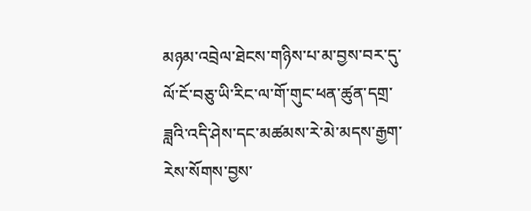མཉམ་འབྲེལ་ཐེངས་གཉིས་པ་མ་བྱས་བར་དུ་ལོ་ངོ་བཅུ་ཡི་རིང་ལ་གོ་གུང་ཕན་ཚུན་དགྲ་ཟླའི་འདི་ཤེས་དང་མཚམས་རེ་མེ་མདས་རྒྱག་རེས་སོགས་བྱས་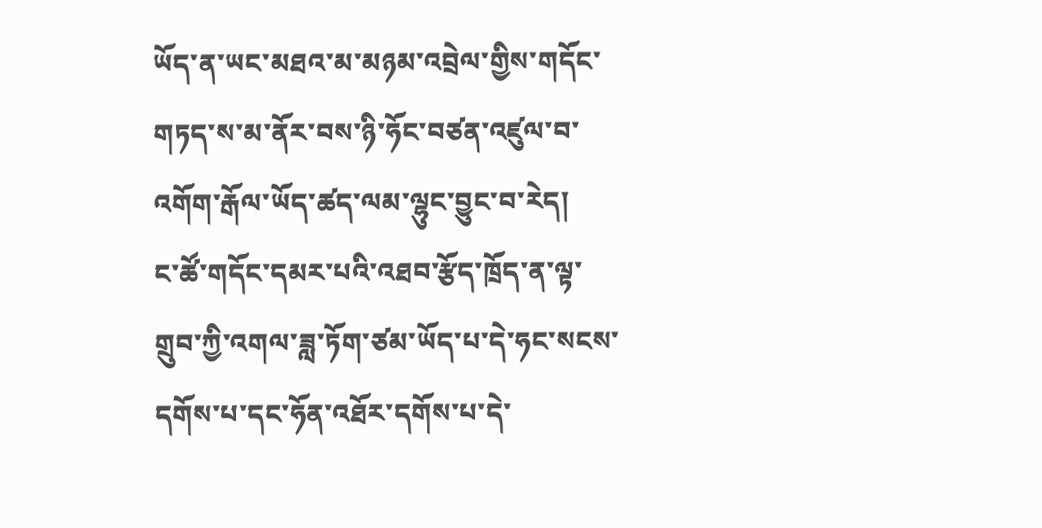ཡོད་ན་ཡང་མཐའ་མ་མཉམ་འབྲེལ་གྱིས་གདོང་གཏད་ས་མ་ནོར་བས་ཉི་ཧོང་བཙན་འཛུལ་བ་འགོག་རྒོལ་ཡོད་ཚད་ལམ་ལྷུང་བྱུང་བ་རེད།
ང་ཚོ་གདོང་དམར་པའི་འཐབ་རྩོད་ཁྲོད་ན་ལྟ་གྲུབ་ཀྱི་འགལ་ཟླ་ཏོག་ཙམ་ཡོད་པ་དེ་ཧང་སངས་དགོས་པ་དང་ཧོན་འཐོར་དགོས་པ་དེ་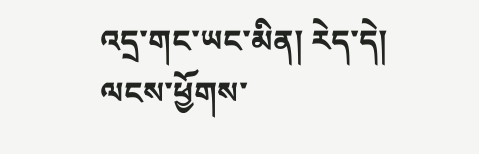འདྲ་གང་ཡང་མིན། རེད་དེ། ལངས་ཕྱོགས་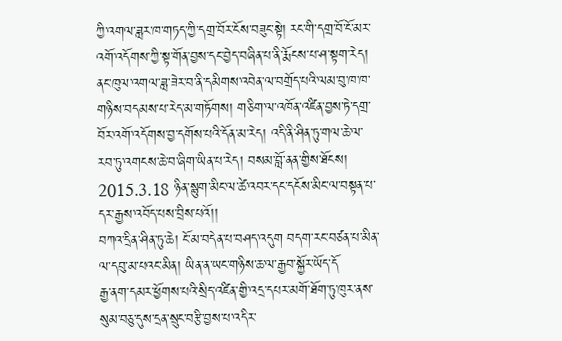ཀྱི་འགལ་ཟླར་ཁ་གཏད་ཀྱི་དགྲ་བོར་ངོས་བཟུང་སྟེ། རང་གི་དགྲ་བོ་ངོ་མར་འགོ་འདོགས་ཀྱི་སྟ་གོན་བྱས་དང་བྱེད་བཞིན་པ་ནི་རྨོངས་པ་ཤ་སྟག་རེད། ནང་ཁུལ་འགལ་ཟླ་ཟེར་བ་ནི་དམིགས་འབེན་ལ་བགྲོད་པའི་ལམ་བུ་ཁ་ཁ་གཉིས་བདམས་པ་རེད་མ་གཏོགས། གཅིག་ལ་འཁོན་འཛིན་བྱས་ཏེ་དགྲ་བོར་འགོ་འདོགས་བྱ་དགོས་པའི་དོན་མ་རེད། འདི་ནི་ཤིན་ཏུ་གལ་ཆེ་ལ་རབ་ཏུ་འགངས་ཆེ་བ་ཞིག་ཡིན་པ་རེད། བསམ་བློ་ནན་གྱིས་ཐོངས།
2015.3.18 ཉིན་སྙུག་མིང་ལ་ཚེ་འབར་དང་དངོས་མིང་ལ་བསྟན་པ་དར་རྒྱས་འབོད་པས་བྲིས་པའོ།།
བཀའ་དྲིན་ཤིན་ཏུ་ཆེ། ངོ་མ་བདེན་པ་བཤད་འདུག བདག་རང་བཙན་པ་མིན་ལ་དབུ་མ་པའང་མིན། ཡིན་ན་ཡང་གཉིས་ཆ་ལ་རྒྱབ་སྐྱོར་ཡོད་དོ
རྒྱ་ནག་དམར་ཕྱོགས་པའི་སྲིད་འཛིན་གྱི་འདྲ་དཔར་མགོ་ཐོག་ཏུ་ཁུར་ནས་སུམ་བཅུ་དུས་དྲན་སྲུང་བརྩི་བྱས་པ་འདིར་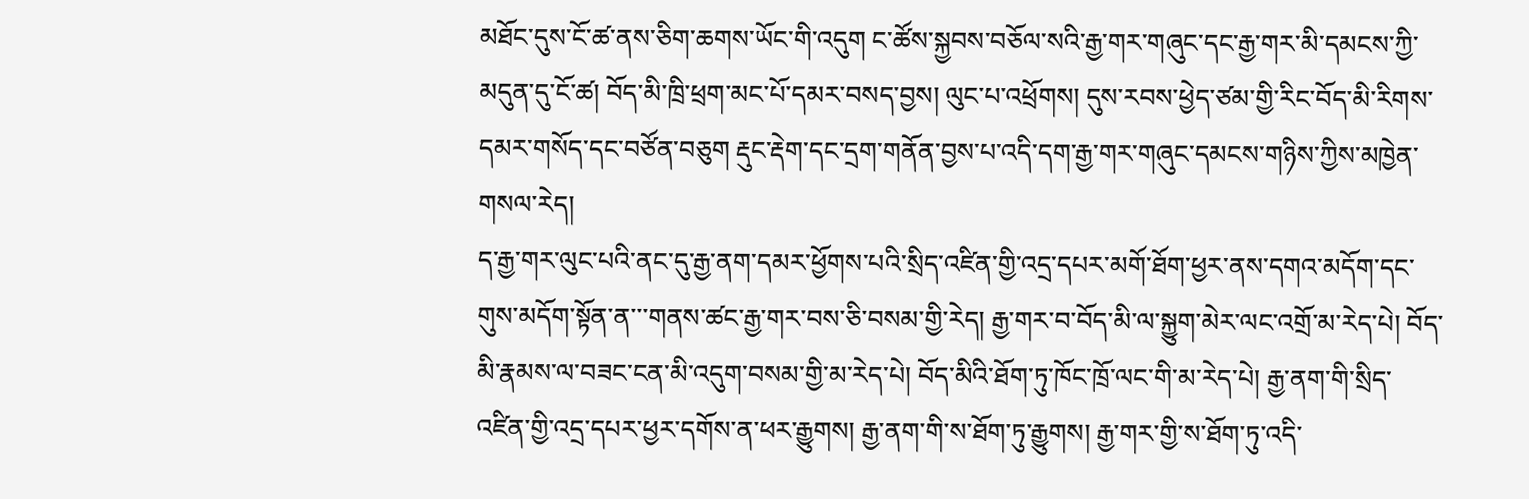མཐོང་དུས་ངོ་ཚ་ནས་ཅིག་ཆགས་ཡོང་གི་འདུག ང་ཚོས་སྐྱབས་བཅོལ་སའི་རྒྱ་གར་གཞུང་དང་རྒྱ་གར་མི་དམངས་ཀྱི་མདུན་དུ་ངོ་ཚ། བོད་མི་ཁྲི་ཕྲག་མང་པོ་དམར་བསད་བྱས། ལུང་པ་འཕྲོགས། དུས་རབས་ཕྱེད་ཙམ་གྱི་རིང་བོད་མི་རིགས་དམར་གསོད་དང་བཙོན་བཅུག རྡུང་རྡེག་དང་དྲག་གནོན་བྱས་པ་འདི་དག་རྒྱ་གར་གཞུང་དམངས་གཉིས་ཀྱིས་མཁྱེན་གསལ་རེད།
ད་རྒྱ་གར་ལུང་པའི་ནང་དུ་རྒྱ་ནག་དམར་ཕྱོགས་པའི་སྲིད་འཛིན་གྱི་འདྲ་དཔར་མགོ་ཐོག་ཕྱར་ནས་དགའ་མདོག་དང་གུས་མདོག་སྟོན་ན་་་གནས་ཚང་རྒྱ་གར་བས་ཅི་བསམ་གྱི་རེད། རྒྱ་གར་བ་བོད་མི་ལ་སྐྱུག་མེར་ལང་འགྲོ་མ་རེད་པེ། བོད་མི་རྣམས་ལ་བཟང་ངན་མི་འདུག་བསམ་གྱི་མ་རེད་པེ། བོད་མིའི་ཐོག་ཏུ་ཁོང་ཁྲོ་ལང་གི་མ་རེད་པེ། རྒྱ་ནག་གི་སྲིད་འཛིན་གྱི་འདྲ་དཔར་ཕྱར་དགོས་ན་ཕར་རྒྱུགས། རྒྱ་ནག་གི་ས་ཐོག་ཏུ་རྒྱུགས། རྒྱ་གར་གྱི་ས་ཐོག་ཏུ་འདི་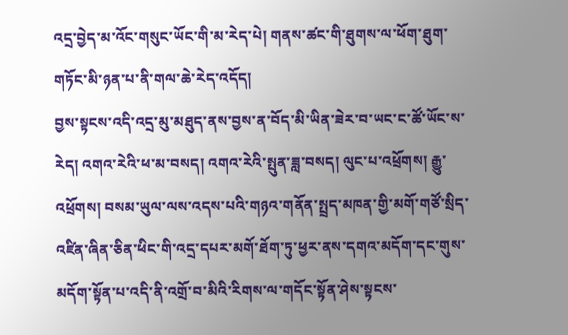འདྲ་བྱེད་མ་འོང་གསུང་ཡོང་གི་མ་རེད་པེ། གནས་ཚང་གི་ཐུགས་ལ་ཕོག་ཐུག་གཏོང་མི་ཉན་པ་ནི་གལ་ཆེ་རེད་འདོད།
བྱས་སྟངས་འདི་འདྲ་མུ་མཐུད་ནས་བྱས་ན་བོད་མི་ཡིན་ཟེར་བ་ཡང་ང་ཚོ་ཡོང་ས་རེད། འགའ་རེའི་ཕ་མ་བསད། འགའ་རེའི་སྤུན་ཟླ་བསད། ལུང་པ་འཕྲོགས། རྒྱུ་འཕྲོགས། བསམ་ཡུལ་ལས་འདས་པའི་གཉའ་གནོན་སྤྲད་མཁན་གྱི་མགོ་གཙོ་སྲིད་འཛིན་ཞིན་ཅིན་ཕིང་གི་འདྲ་དཔར་མགོ་ཐོག་ཏུ་ཕྱར་ནས་དགའ་མདོག་དང་གུས་མདོག་སྟོན་པ་འདི་ནི་འགྲོ་བ་མིའི་རིགས་ལ་གདོང་སྟོན་ཤེས་སྟངས་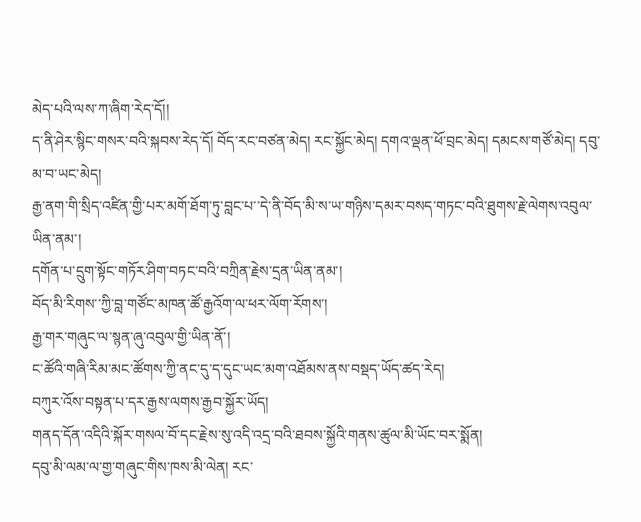མེད་པའི་ལས་ཀ་ཞིག་རེད་དོ།།
ད་ནི་ཤེར་སྙིང་གསར་བའི་སྐབས་རེད་དོ། བོད་རང་བཙན་མེད། རང་སྐྱོང་མེད། དགའ་ལྡན་ཕོ་བྲང་མེད། དམངས་གཙོ་མེད། དབུ་མ་བ་ཡང་མེད།
རྒྱ་ནག་གི་སྲིད་འཛིན་གྱི་པར་མགོ་ཐོག་ཏུ་བླང་པ་་དེ་ནི་བོད་མི་ས་ཡ་གཉིས་དམར་བསད་གཏང་བའི་ཐུགས་རྗེ་ལེགས་འབུལ་ཡིན་ནམ་།
དགོན་པ་དྲུག་སྟོང་གཏོར་ཤིག་བཏང་བའི་བཀྲིན་རྗེས་དྲན་ཡིན་ནམ་།
བོད་མི་རིགས་་ཀྱི་བླ་གཙོང་མཁན་ཚོ་རྒྱའོག་ལ་ཕར་ལོག་རོགས་།
རྒྱ་གར་གཞུང་ལ་སྙན་ཞུ་འབུལ་གྱི་ཡིན་ནོ་།
ང་ཚོའི་གཞི་རིམ་མང་ཚོགས་ཀྱི་ནང་དུ་ད་དུང་ཡང་མག་འཐོམས་ནས་བསྡད་ཡོད་ཚད་རེད།
བཀུར་འོས་བསྟན་པ་དར་རྒྱས་ལགས་རྒྱབ་སྐྱོར་ཡོད།
གནད་དོན་འདིའི་སྐོར་གསལ་བོ་དང་རྗེས་སུ་འདི་འདྲ་བའི་ཐབས་སྐྱོའི་གནས་ཚུལ་མི་ཡོང་བར་སྨོན།
དབུ་མི་ལམ་ལ་གྱ་གཞུང་གིས་ཁས་མི་ལེན། རང་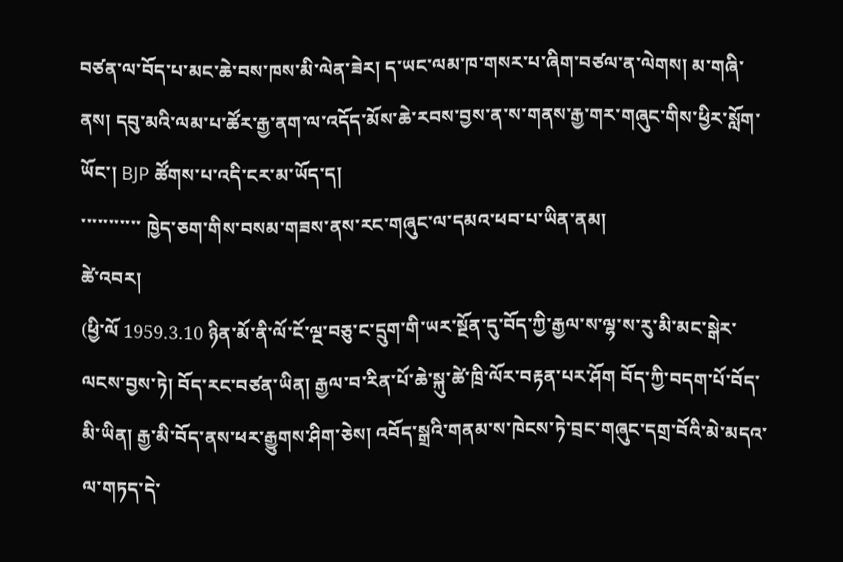བཙན་ལ་བོད་པ་མང་ཆེ་བས་ཁས་མི་ལེན་ཟེར། ད་ཡང་ལམ་ཁ་གསར་པ་ཞིག་བཙལ་ན་ལེགས། མ་གཞི་ནས། དབུ་མའི་ལམ་པ་ཚོར་རྒྱ་ནག་ལ་འདོད་མོས་ཆེ་རབས་བྱས་ན་ས་གནས་རྒྱ་གར་གཞུང་གིས་ཕྱིར་སློག་ཡོང་། BJP ཚོགས་པ་འདི་ངར་མ་ཡོད་ད།
་་་་་་་་་་་ ཁྱེད་ཅག་གིས་བསམ་གཟས་ནས་རང་གཞུང་ལ་དམའ་ཕབ་པ་ཡིན་ནམ།
ཚེ་འབར།
(ཕྱི་ལོ 1959.3.10 ཉིན་མོ་ནི་ལོ་ངོ་ལྔ་བཅུ་ང་དྲུག་གི་ཡར་སྔོན་དུ་བོད་ཀྱི་རྒྱལ་ས་ལྷ་ས་རུ་མི་མང་སྒེར་ལངས་བྱས་ཏེ། བོད་རང་བཙན་ཡིན། རྒྱལ་བ་རིན་པོ་ཆེ་སྐུ་ཚེ་ཁྲི་ལོར་བརྟན་པར་ཤོག བོད་ཀྱི་བདག་པོ་བོད་མི་ཡིན། རྒྱ་མི་བོད་ནས་ཕར་རྒྱུགས་ཤིག་ཅེས། འབོད་སྒྲའི་གནམ་ས་ཁེངས་ཏེ་བྲང་གཞུང་དགྲ་བོའི་མེ་མདའ་ལ་གཏད་དེ་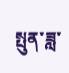སྤུན་ཟླ་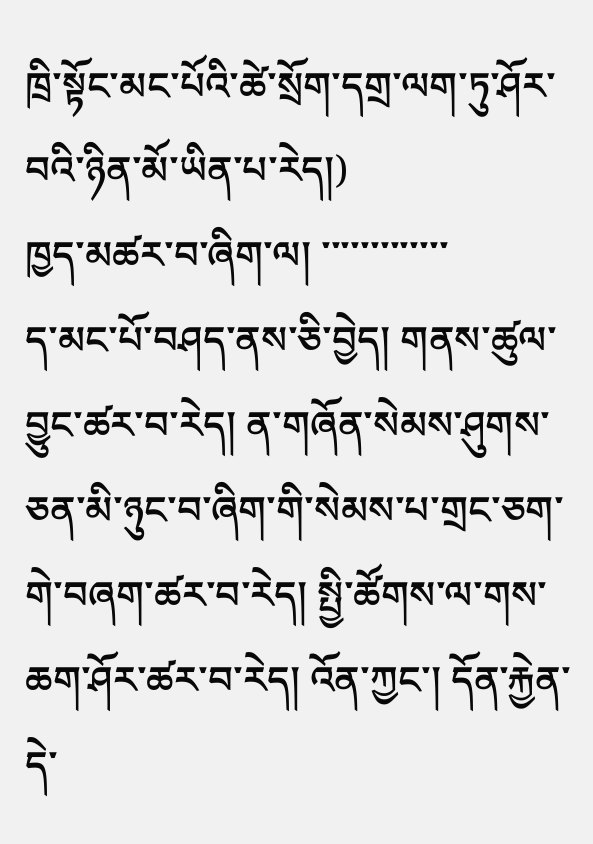ཁྲི་སྟོང་མང་པོའི་ཚེ་སྲོག་དགྲ་ལག་ཏུ་ཤོར་བའི་ཉིན་མོ་ཡིན་པ་རེད།)
ཁྱད་མཚར་བ་ཞིག་ལ། ་་་་་་་་་་་་་
ད་མང་པོ་བཤད་ནས་ཅི་བྱེད། གནས་ཚུལ་བྱུང་ཚར་བ་རེད། ན་གཞོན་སེམས་ཤུགས་ཅན་མི་ཉུང་བ་ཞིག་གི་སེམས་པ་གྲང་ཅག་གེ་བཞག་ཚར་བ་རེད། སྤྱི་ཚོགས་ལ་གས་ཆག་ཤོར་ཚར་བ་རེད། འོན་ཀྱང་། དོན་རྐྱེན་དེ་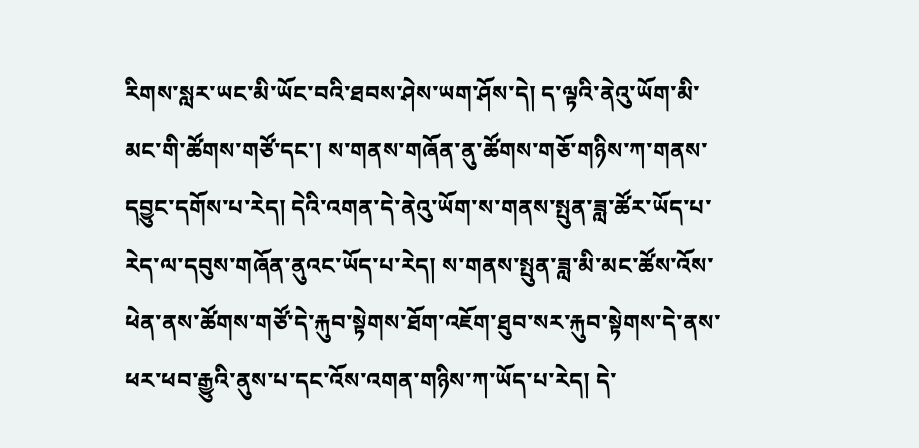རིགས་སླར་ཡང་མི་ཡོང་བའི་ཐབས་ཤེས་ཡག་ཤོས་དེ། ད་ལྟའི་ནེའུ་ཡོག་མི་མང་གི་ཚོགས་གཙོ་དང་། ས་གནས་གཞོན་ནུ་ཚོགས་གཅོ་གཉིས་ཀ་གནས་དབྱུང་དགོས་པ་རེད། དེའི་འགན་དེ་ནེའུ་ཡོག་ས་གནས་སྤུན་ཟླ་ཚོར་ཡོད་པ་རེད་ལ་དབུས་གཞོན་ནུའང་ཡོད་པ་རེད། ས་གནས་སྤུན་ཟླ་མི་མང་ཚོས་འོས་ཕེན་ནས་ཚོགས་གཙོ་དེ་རྐུབ་སྟེགས་ཐོག་འཇོག་ཐུབ་སར་རྐུབ་སྟེགས་དེ་ནས་ཕར་ཕབ་རྒྱུའི་ནུས་པ་དང་འོས་འགན་གཉིས་ཀ་ཡོད་པ་རེད། དེ་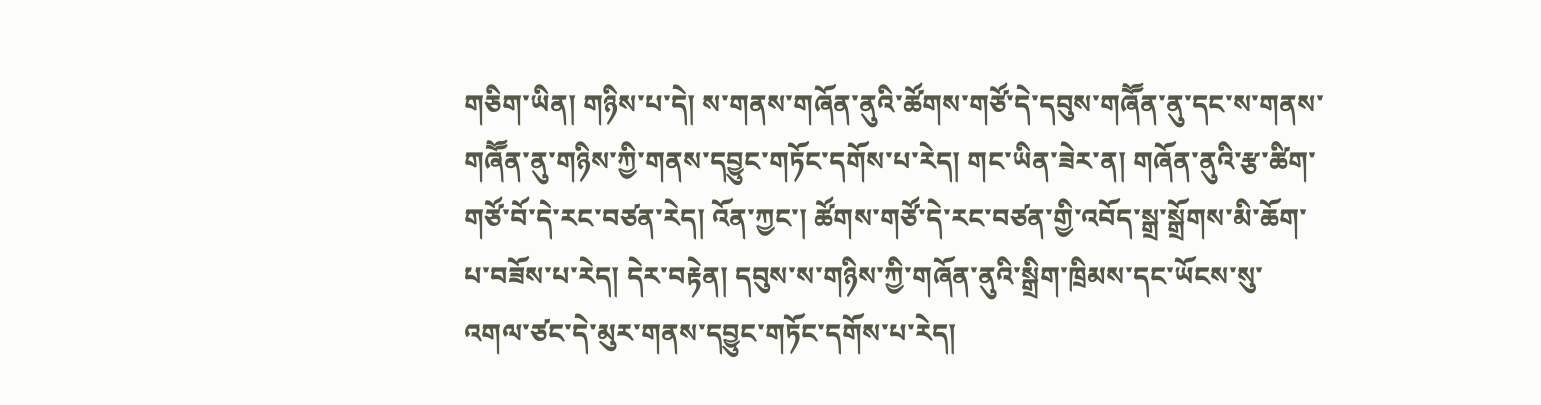གཅིག་ཡིན། གཉིས་པ་དེ། ས་གནས་གཞོན་ནུའི་ཚོགས་གཙོ་དེ་དབུས་གཞཽན་ནུ་དང་ས་གནས་གཞཽན་ནུ་གཉིས་ཀྱི་གནས་དབྱུང་གཏོང་དགོས་པ་རེད། གང་ཡིན་ཟེར་ན། གཞོན་ནུའི་རྩ་ཚིག་གཙོ་བོ་དེ་རང་བཙན་རེད། འོན་ཀྱང་། ཚོགས་གཙོ་དེ་རང་བཙན་གྱི་འབོད་སྒྲ་སྒྲོགས་མི་ཆོག་པ་བཟོས་པ་རེད། དེར་བརྟེན། དབུས་ས་གཉིས་ཀྱི་གཞོན་ནུའི་སྒྲིག་ཁྲིམས་དང་ཡོངས་སུ་འགལ་ཙང་དེ་མུར་གནས་དབྱུང་གཏོང་དགོས་པ་རེད།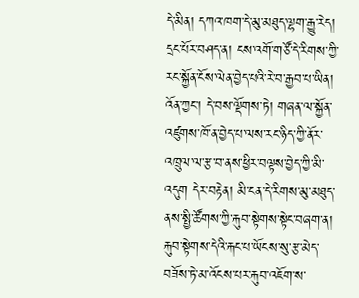དེ་མིན། དཀའ་ཁག་དེ་མུ་མཐུད་ལྷག་རྒྱུ་རེད། དྲང་པོར་བཤད་ན། ངས་འགོ་གཙོ་དེ་རིགས་ཀྱི་རང་སྐྱོན་ངོས་ལེན་བྱེད་པའི་རེ་བ་རྒྱབ་པ་ཡིན། འོན་ཀྱང་། དེ་བས་ལྡོགས་ཏེ། གཞན་ལ་སྐྱོན་འཛུགས་ཁོ་ན་བྱེད་པ་ལས་རང་ཉིད་ཀྱི་ནོར་འཁྲུལ་ལ་རྩ་བ་ནས་ཕྱིར་བལྟས་བྱེད་ཀྱི་མི་འདུག དེར་བརྟེན། མི་ངན་དེ་རིགས་མུ་མཐུད་ནས་སྤྱི་ཚོགས་ཀྱི་རྐུབ་སྟེགས་སྟེང་བཞག་ན། རྐུབ་སྟེགས་དེའི་རྐང་པ་ཡོངས་སུ་རྩ་མེད་བཟོས་ཏེ་མ་འོངས་པར་རྐུབ་འཇོག་ས་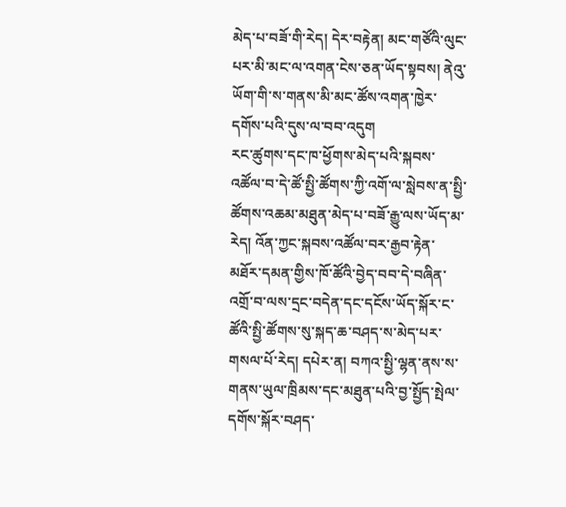མེད་པ་བཟོ་གི་རེད། དེར་བརྟེན། མང་གཙོའི་ལུང་པར་མི་མང་ལ་འགན་ངེས་ཅན་ཡོད་སྟབས། ནེའུ་ཡོག་གི་ས་གནས་མི་མང་ཚོས་འགན་ཁྱེར་དགོས་པའི་དུས་ལ་བབ་འདུག
རང་ཚུགས་དང་ཁ་ཕྱོགས་མེད་པའི་སྐབས་འཚོལ་བ་དེ་ཚོ་སྤྱི་ཚོགས་ཀྱི་འགོ་ལ་སླེབས་ན་སྤྱི་ཚོགས་འཆམ་མཐུན་མེད་པ་བཟོ་རྒྱུ་ལས་ཡོད་མ་རེད། འོན་ཀྱང་སྐབས་འཚོལ་བར་རྒྱབ་རྟེན་མཐོར་དམན་གྱིས་ཁོ་ཚོའི་བྱེད་བབ་དེ་བཞིན་འགྲོ་བ་ལས་དྲང་བདེན་དང་དངོས་ཡོད་སྐོར་ང་ཚོའི་སྤྱི་ཚོགས་སུ་སྐད་ཆ་བཤད་ས་མེད་པར་གསལ་པོ་རེད། དཔེར་ན། བཀའ་སྤྱི་ལྷན་ནས་ས་གནས་ཡུལ་ཁྲིམས་དང་མཐུན་པའི་བྱ་སྤྱོད་སྤེལ་དགོས་སྐོར་བཤད་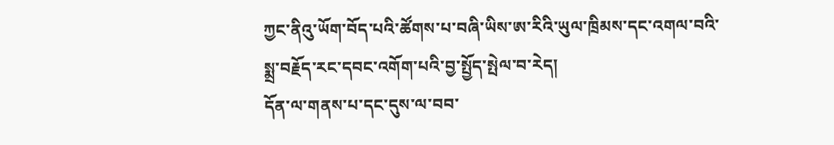ཀྱང་ནིའུ་ཡོག་བོད་པའི་ཚོགས་པ་བཞི་ཡིས་ཨ་རིའི་ཡུལ་ཁྲིམས་དང་འགལ་བའི་སྨྲ་བརྗོད་རང་དབང་འགོག་པའི་བྱ་སྤྱོད་སྤེལ་བ་རེད།
དོན་ལ་གནས་པ་དང་དུས་ལ་བབ་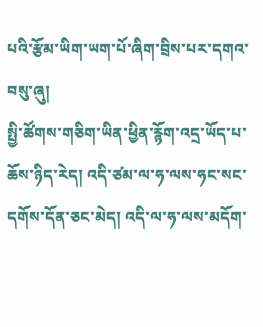པའི་རྩོམ་ཡིག་ཡག་པོ་ཞིག་བྲིས་པར་དགའ་བསུ་ཞུ།
སྤྱི་ཚོགས་གཅིག་ཡིན་ཕྱིན་རྙོག་འདྲ་ཡོད་པ་ཆོས་ཉིད་རེད། འདི་ཙམ་ལ་ཧ་ལས་ཧང་སང་དགོས་དོན་ཅང་མེད། འདི་ལ་ཧ་ལས་མདོག་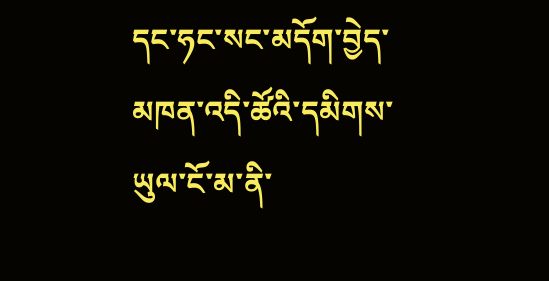དང་ཧང་སང་མདོག་བྱེད་མཁན་འདི་ཚོའི་དམིགས་ཡུལ་ངོ་མ་ནི་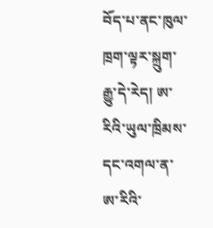བོད་པ་ནང་ཁུལ་ཁྲག་ལྟར་སྐྲུག་རྒྱུ་དེ་རེད། ཨ་རིའི་ཡུལ་ཁྲིམས་དང་འགལ་ན་ཨ་རིའི་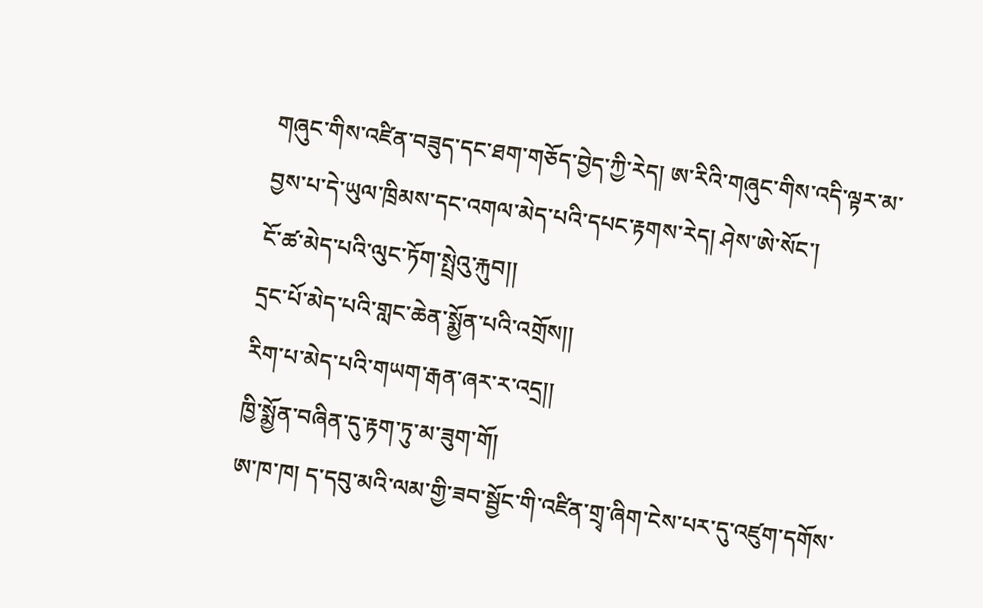གཞུང་གིས་འཛིན་བཟུད་དང་ཐག་གཅོད་བྱེད་ཀྱི་རེད། ཨ་རིའི་གཞུང་གིས་འདི་ལྟར་མ་བྱས་པ་དེ་ཡུལ་ཁྲིམས་དང་འགལ་མེད་པའི་དཔང་རྟགས་རེད། ཤེས་ཨེ་སོང་།
ངོ་ཚ་མེད་པའི་ལུང་ཏོག་སྤྲེའུ་རྐུབ།།
དྲང་པོ་མེད་པའི་གླང་ཆེན་སྨྱོན་པའི་འགྲོས།།
རིག་པ་མེད་པའི་གཡག་རྒན་ཞར་ར་འདྲ།།
ཁྱི་སྨྱོན་བཞིན་དུ་རྟག་ཏུ་མ་ཟུག་གོ།
ཨ་ཁ་ཁ། ད་དབུ་མའི་ལམ་གྱི་ཟབ་སྦྱོང་གི་འཛིན་གྲྭ་ཞིག་ངེས་པར་དུ་འཛུག་དགོས་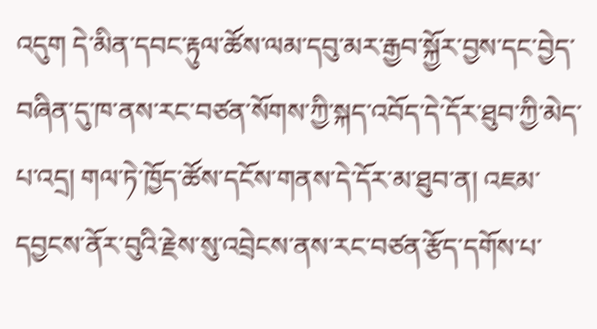འདུག དེ་མིན་དབང་རྟུལ་ཚོས་ལམ་དབུ་མར་རྒྱབ་སྐྱོར་བྱས་དང་བྱེད་བཞིན་དུ་ཁ་ནས་རང་བཙན་སོགས་ཀྱི་སྐད་འབོད་དེ་དོར་ཐུབ་ཀྱི་མེད་པ་འདྲ། གལ་ཏེ་ཁྱོད་ཚོས་དངོས་གནས་དེ་དོར་མ་ཐུབ་ན། འཇམ་དབྱངས་ནོར་བུའི་རྗེས་སུ་འབྲེངས་ནས་རང་བཙན་རྩོད་དགོས་པ་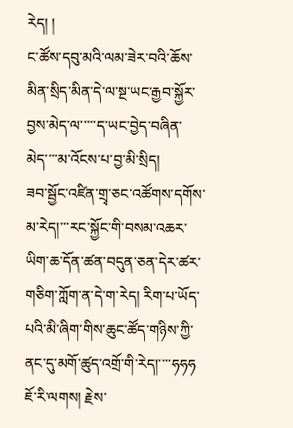རེད། །
ང་ཚོས་དབུ་མའི་ལམ་ཟེར་བའི་ཆོས་མིན་སྲིད་མིན་དེ་ལ་སྔ་ཡང་རྒྱབ་སྐྱོར་བྱས་མེད་ལ་་་་་ད་ཡང་བྱེད་བཞིན་མེད་་་་མ་འོངས་པ་བྱ་མི་སྲིད།
ཟབ་སྦྱོང་འཛིན་གྲྭ་ཅང་འཚོགས་དགོས་མ་རེད།་་་རང་སྐྱོང་གི་བསམ་འཆར་ཡིག་ཆ་དོན་ཚན་བདུན་ཅན་དེར་ཚར་གཅིག་ཀློག་ན་དེ་ག་རེད། རིག་པ་ཡོད་པའི་མི་ཞིག་གིས་ཆུང་ཚོད་གཉིས་ཀྱི་ནང་དུ་མགོ་ཚུད་འགྲོ་གི་རེད།་་་་ཧཧཧ
ཇོ་རི་ལགས། རྗེས་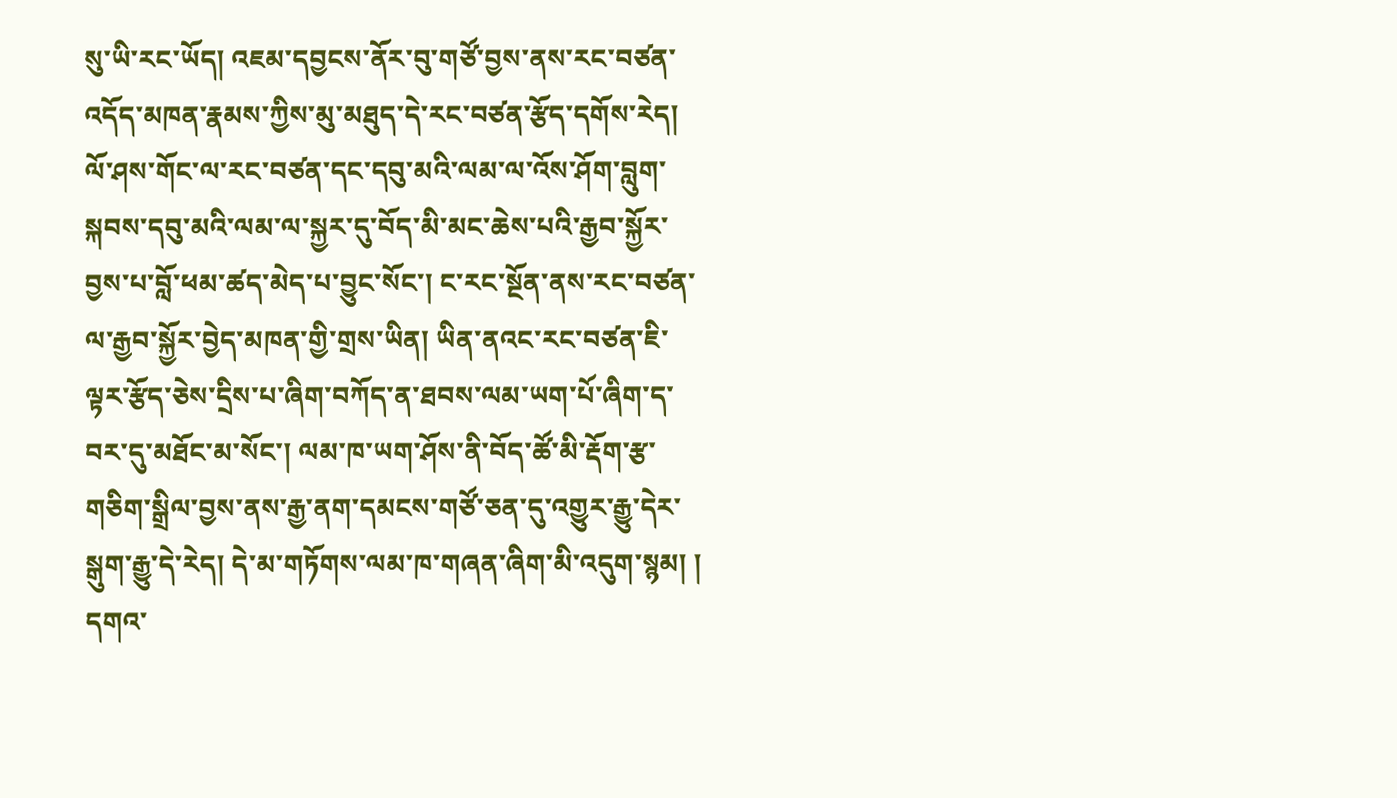སུ་ཡི་རང་ཡོད། འཇམ་དབྱངས་ནོར་བུ་གཙོ་བྱས་ནས་རང་བཙན་འདོད་མཁན་རྣམས་ཀྱིས་མུ་མཐུད་དེ་རང་བཙན་རྩོད་དགོས་རེད། ལོ་ཤས་གོང་ལ་རང་བཙན་དང་དབུ་མའི་ལམ་ལ་འོས་ཤོག་བླུག་སྐབས་དབུ་མའི་ལམ་ལ་སྐྱར་དུ་བོད་མི་མང་ཆེས་པའི་རྒྱབ་སྐྱོར་བྱས་པ་བློ་ཕམ་ཚད་མེད་པ་བྱུང་སོང་། ང་རང་སྔོན་ནས་རང་བཙན་ལ་རྒྱབ་སྐྱོར་བྱེད་མཁན་གྱི་གྲས་ཡིན། ཡིན་ནའང་རང་བཙན་ཇི་ལྟར་རྩོད་ཅེས་དྲིས་པ་ཞིག་བཀོད་ན་ཐབས་ལམ་ཡག་པོ་ཞིག་ད་བར་དུ་མཐོང་མ་སོང་། ལམ་ཁ་ཡག་ཤོས་ནི་བོད་ཚོ་མི་རྡོག་རྩ་གཅིག་སྒྲིལ་བྱས་ནས་རྒྱ་ནག་དམངས་གཙོ་ཅན་དུ་འགྱུར་རྒྱུ་དེར་སྒུག་རྒྱུ་དེ་རེད། དེ་མ་གཏོགས་ལམ་ཁ་གཞན་ཞིག་མི་འདུག་སྙམ། །
དགའ་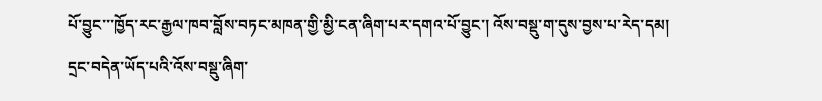པོ་བྱུང་་་ཁྱོད་རང་རྒྱལ་ཁབ་བློས་བཏང་མཁན་གྱི་མྱི་ངན་ཞིག་པར་དགའ་པོ་བྱུང་། འོས་བསྡུ་ག་དུས་བྱས་པ་རེད་དམ། དྲང་བདེན་ཡོད་པའི་འོས་བསྡུ་ཞིག་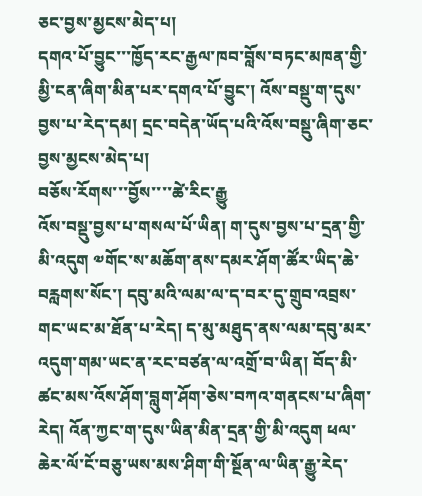ཅང་བྱས་མྱངས་མེད་པ།
དགའ་པོ་བྱུང་་་ཁྱོད་རང་རྒྱལ་ཁབ་བློས་བཏང་མཁན་གྱི་མྱི་ངན་ཞིག་མིན་པར་དགའ་པོ་བྱུང་། འོས་བསྡུ་ག་དུས་བྱས་པ་རེད་དམ། དྲང་བདེན་ཡོད་པའི་འོས་བསྡུ་ཞིག་ཅང་བྱས་མྱངས་མེད་པ།
བཅོས་རོགས་་་བྱོས་་་་ཚེ་རིང་རྒྱུ
འོས་བསྡུ་བྱས་པ་གསལ་པོ་ཡིན། ག་དུས་བྱས་པ་དྲན་གྱི་མི་འདུག ༧གོང་ས་མཆོག་ནས་དམར་ཤོག་ཚོར་ཡིད་ཆེ་བརླགས་སོང་། དབུ་མའི་ལམ་ལ་ད་བར་དུ་གྲུབ་འབྲས་གང་ཡང་མ་ཐོན་པ་རེད། ད་མུ་མཐུད་ནས་ལམ་དབུ་མར་འདུག་གམ་ཡང་ན་རང་བཙན་ལ་འགྲོ་བ་ཡིན། བོད་མི་ཚང་མས་འོས་ཤོག་བླུག་ཤོག་ཅེས་བཀའ་གནངས་པ་ཞིག་རེད། འོན་ཀྱང་ག་དུས་ཡིན་མིན་དྲན་གྱི་མི་འདུག ཕལ་ཆེར་ལོ་ངོ་བཅུ་ཡས་མས་ཤིག་གི་སྔོན་ལ་ཡིན་རྒྱུ་རེད་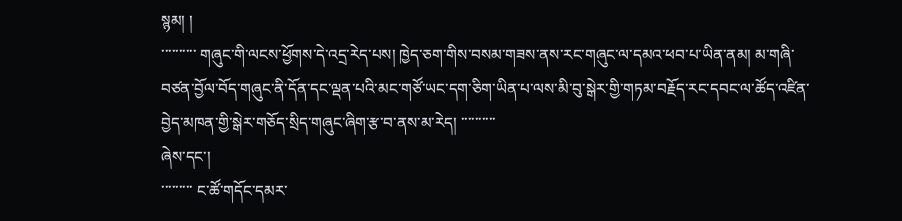སྙམ། །
་་་་་་་་་་ གཞུང་གི་ལངས་ཕྱོགས་དེ་འདྲ་རེད་པས། ཁྱེད་ཅག་གིས་བསམ་གཟས་ནས་རང་གཞུང་ལ་དམའ་ཕབ་པ་ཡིན་ནམ། མ་གཞི་བཙན་བྱོལ་བོད་གཞུང་ནི་དོན་དང་ལྡན་པའི་མང་གཙོ་ཡང་དག་ཅིག་ཡིན་པ་ལས་མི་བུ་སྒེར་གྱི་གཏམ་བརྗོད་རང་དབང་ལ་ཚོད་འཛིན་བྱེད་མཁན་གྱི་སྒེར་གཅོད་སྲིད་གཞུང་ཞིག་རྩ་བ་ནས་མ་རེད། ་་་་་་་་་་
ཞེས་དང་།
་་་་་་་་་ ང་ཚོ་གདོང་དམར་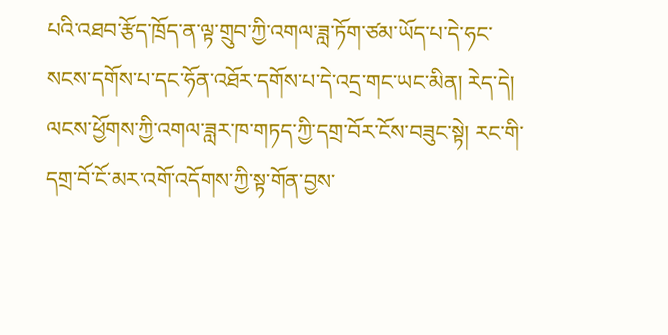པའི་འཐབ་རྩོད་ཁྲོད་ན་ལྟ་གྲུབ་ཀྱི་འགལ་ཟླ་ཏོག་ཙམ་ཡོད་པ་དེ་ཧང་སངས་དགོས་པ་དང་ཧོན་འཐོར་དགོས་པ་དེ་འདྲ་གང་ཡང་མིན། རེད་དེ། ལངས་ཕྱོགས་ཀྱི་འགལ་ཟླར་ཁ་གཏད་ཀྱི་དགྲ་བོར་ངོས་བཟུང་སྟེ། རང་གི་དགྲ་བོ་ངོ་མར་འགོ་འདོགས་ཀྱི་སྟ་གོན་བྱས་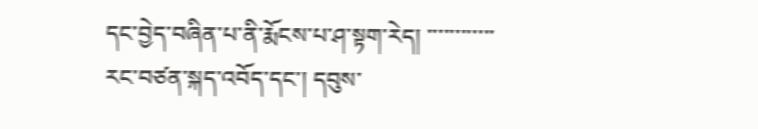དང་བྱེད་བཞིན་པ་ནི་རྨོངས་པ་ཤ་སྟག་རེད། ་་་་་་་་་་་་
རང་བཙན་སྐད་འབོད་དང་། དབུས་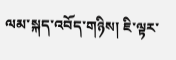ལམ་སྐད་འབོད་གཉིས། ཇི་ལྟར་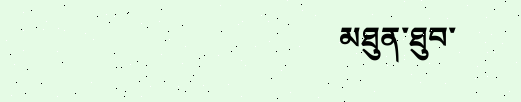མཐུན་ཐུབ་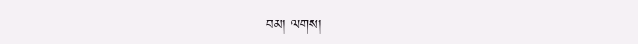བམ། ལགས།